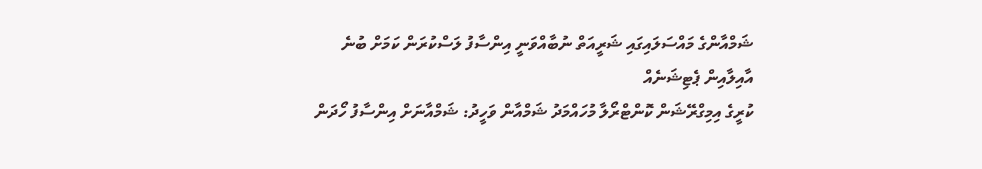ޝަމްއާންގެ މައްސަލައިގައި ޝަރީއަތް ނުބާއްވަނީ އިންސާފު ލަސްކުރަން ކަމަށް ބުނެ އާއިލާއިން ޕެޓިޝަނެއް
ކުރީގެ އިމިގްރޭޝަން ކޮންޓްރޯލާ މުހައްމަދު ޝަމްއާން ވަހީދު: ޝަމްއާނަށް އިންސާފު ހޯދަން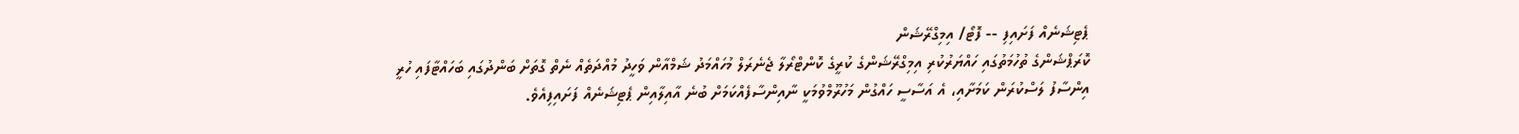ޕެޓިޝަނެއް ފަށައިފި -- ފޮޓޯ/ އިމިގްރޭޝަން
ކޮރަޕްޝަންގެ ތުހުމަތުގައި ހައްޔަރުކުރި އިމިގްރޭޝަންގެ ކުރީގެ ކޮންޓްރޯލާ ޖެނެރަލް މުހައްމަދު ޝަމްއާން ވަހީދު މުއްދަތެއް ނެތް ގޮތަށް ބަންދުގައި ބަހައްޓާފައި ހުރީ އިންސާފު ލަސްކުރަން ކަމަށާއި، އެ އަސާސީ ހައްގުން މަހުރޫމްވުމަކީ ނާއިންސާފެއްކަމަށް ބުނެ އާއިލާއިން ޕެޓިޝަނެއް ފަށައިފިއެވެ.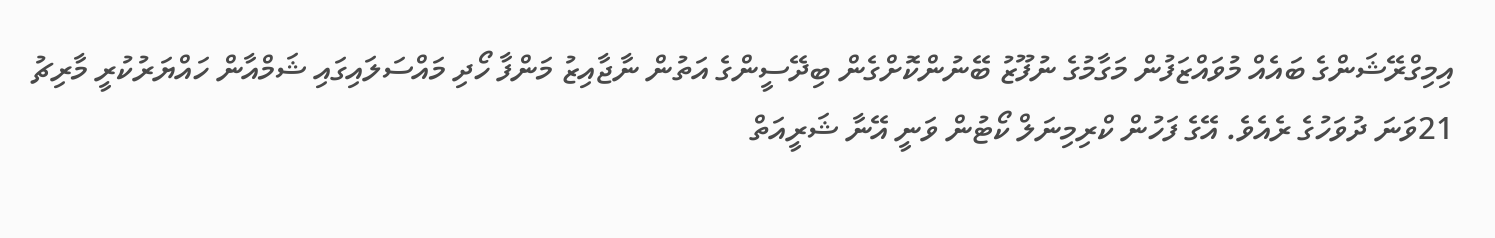އިމިގްރޭޝަންގެ ބައެއް މުވައްޒަފުން މަގާމުގެ ނުފޫޒު ބޭނުންކޮށްގެން ބިދޭސީންގެ އަތުން ނާޖާއިޒު މަންފާ ހޯދި މައްސަލައިގައި ޝަމްއާން ހައްޔަރުކުރީ މާރިޗު 21ވަނަ ދުވަހުގެ ރެއެވެ. އޭގެ ފަހުން ކްރިމިނަލް ކޯޓުން ވަނީ އޭނާ ޝަރީއަތް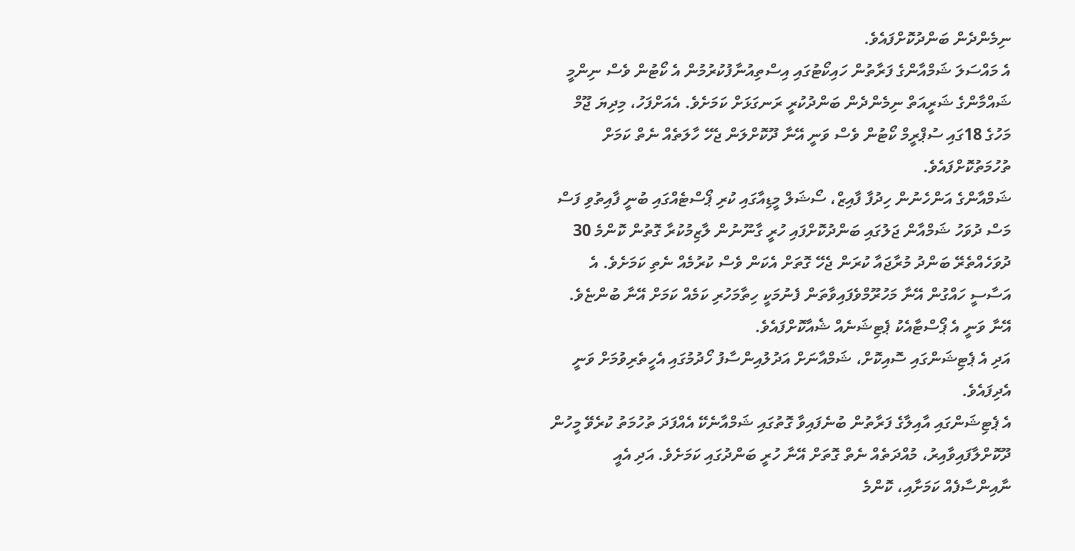ނިމެންދެން ބަންދުކޮށްފައެވެ.
އެ މައްސަލަ ޝަމްއާންގެ ފަރާތުން ހައިކޯޓުގައި އިސްތިއުނާފުކުރުމުން އެ ކޯޓުން ވެސް ނިންމީ ޝައްމާންގެ ޝަރީއަތް ނިމެންދެން ބަންދުކުރީ ރަނގަޅަށް ކަމަށެވެ. އެއަށްފަހު، މިދިޔަ ޖޫމް މަހުގެ 18ގައި ސުޕްރީމް ކޯޓުން ވެސް ވަނީ އޭނާ ދޫކޮށްލަން ޖެހޭ ހާލަތެއް ނެތް ކަމަށް ތުހުމަތުކޮށްފައެވެ.
ޝަމްއާންގެ އަންހެނުން ހިދުފާ ފާއިޒް، ސޯޝަލް މީޑިއާގައި ކުރި ޕޯސްޓެއްގައި ބުނީ ފާއިތުވި ފަސް މަސް ދުވަހު ޝަމްއާން ޖަލުގައި ބަންދުކޮށްފައި ހުރީ ގާނޫނުން ލާޒިމުކުރާ ގޮތުން ކޮންމެ 30 ދުވަހެއްތެރޭ ބަންދު މުރާޖައާ ކުރަން ޖެހޭ ގޮތަށް އެކަން ވެސް ކުރުމެއް ނެތި ކަމަށެވެ. އެ އަސާސީ ހައްގުން އޭނާ މަހުރޫމްވެފައިވާތަން ފެނުމަކީ ހިތާމަހުރި ކަމެއް ކަމަށް އޭނާ ބުންޏެވެ.
އޭނާ ވަނީ އެ ޕޯސްޓާއެކު ޕެޓިޝަނެއް ޝެއާކޮށްފައެވެ.
އަދި އެ ޕެޓިޝަންގައި ސޮއިކޮށް، ޝަމްއާނަށް އަދުލުއިންސާފު ހޯދުމުގައި އެހީތެރިވުމަށް ވަނީ އެދިފައެވެ.
އެ ޕެޓިޝަންގައި އާއިލާގެ ފަރާތުން ބުނެފައިވާ ގޮތުގައި ޝަމްއާނެކޭ އެއްފަދަ ތުހުމަތު ކުރެވޭ މީހުން ދޫކޮށްލާފައިވާއިރު، މުއްދަތެއް ނެތް ގޮތަށް އޭނާ ހުރީ ބަންދުގައި ކަމަށެވެ. އަދި އެއީ ނާއިންސާފެއް ކަމަށާއި، ކޮންމެ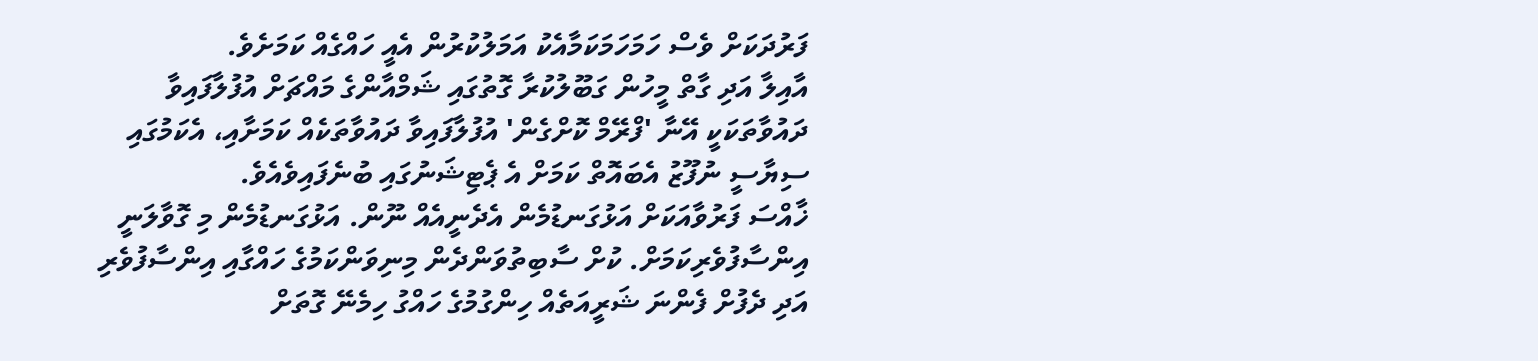ފަރުދަކަށް ވެސް ހަމަހަމަކަމާއެކު އަމަލުކުރުން އެއީ ހައްގެއް ކަމަށެވެ.
އާއިލާ އަދި ގާތް މީހުން ގަބޫލުކުރާ ގޮތުގައި ޝަމްއާންގެ މައްޗަށް އުފުލާފައިވާ ދައުވާތަކަކީ އޭނާ 'ފްރޭމް ކޮށްގެން' އުފުލާފައިވާ ދައުވާތަކެއް ކަމަށާއި، އެކަމުގައި ސިޔާސީ ނުފޫޒު އެބައޮތް ކަމަށް އެ ޕެޓިޝަނުގައި ބުނެފައިވެއެވެ.
ޚާއްސަ ފަރުވާއަކަށް އަޅުގަނޑުމެން އެދެނީއެއް ނޫން. އަޅުގަނޑުމެން މި ގޮވާލަނީ އިންސާފުވެރިކަމަށް. ކުށް ސާބިތުވަންދެން މިނިވަންކަމުގެ ހައްގާއި އިންސާފުވެރި އަދި ދެފުށް ފެންނަ ޝަރީއަތެއް ހިންގުމުގެ ހައްގު ހިމެނޭ ގޮތަށް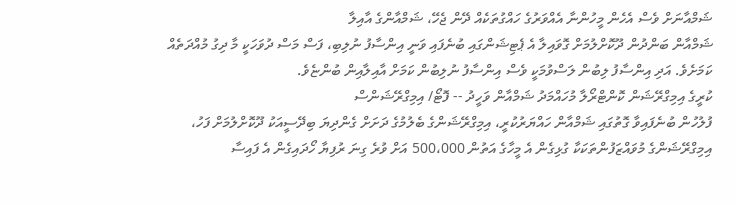ޝަމްއާނަށް ވެސް އެހެން މީހުންނާ އެއްވަރުގެ ހައްގުތަކެއް ދޭން ޖެހޭ، ޝަމްއާންގެ އާއިލާ
ޝަމްއާން ބަންދުން ދޫކޮށްލުމަށް ގޮވައިލާ އެ ޕެޓިޝަންގައި ބުނެފައި ވަނީ އިންސާފު ނުލިބި، ފަސް މަސް ދުވަހަކީ މާ ދިގު މުއްދަތެއް ކަމަށެވެ. އަދި އިންސާފު ލިބުން ލަސްވުމަކީ ވެސް އިންސާފު ނުލިބުން ކަމަށް އާއިލާއިން ބުންޏެވެ.
ކުރީގެ އިމިގްރޭޝަން ކޮންޓްރޯލާ މުހައްމަދު ޝަމްއާން ވަހީދު -- ފޮޓޯ/ އިމިގްރޭޝަންސް
ފުލުހުން ބުނެފައިވާ ގޮތުގައި ޝަމްއާން ހައްޔަރުކުރީ، އިމިގްރޭޝަންގެ ބެލުމުގެ ދަށަށް ގެންދިޔަ ބިދޭސީއަކު ދޫކޮށްލުމަށް ފަހު، އިމިގްރޭޝަންގެ މުވައްޒަފުންތަކަކާ ގުޅިގެން އެ މީހާގެ އަތުން 500،000 އަށް ވުރެ ގިނަ ރުފިޔާ ހޯދައިގެން އެ ފައިސާ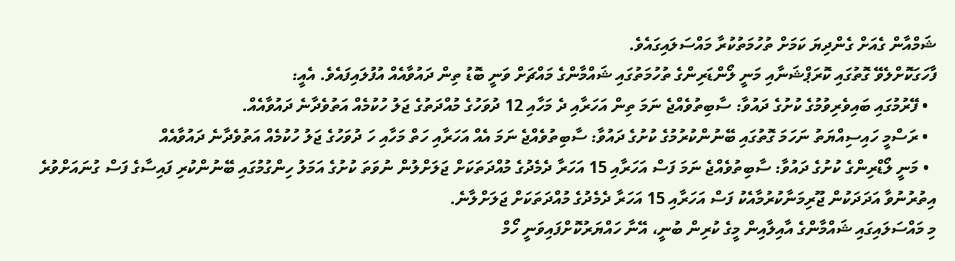ޝަމްއާން ގެއަށް ގެންދިޔަ ކަމަށް ތުހުމަތުކުރާ މައްސަލައިގައެވެ.
ފާހަގަކޮށްލެވޭ ގޮތުގައި ކޮރަޕްޝަނާއި މަނީ ލޯންޑަރިންގެ ތުހުމަތުގައި ޝައްމާންގެ މައްޗަށް ވަނީ ބޮޑު ތިން ދައުވާއެއް އުފުލައިފައެވެ. އެއީ:
  • ފޭރުމުގައި ބައިވެރިވުމުގެ ކުށުގެ ދައުވާ: ސާބިތުވެއްޖެ ނަމަ ތިން އަހަރާއި ދެ މަހާއި 12 ދުވަހުގެ މުއްދަތުގެ ޖަލު ހުކުމެއް އަތުވެދާނެ ދައުވާއެއް.
  • ރަސްމީ ހައިސިއްޔަތު ނަހަމަ ގޮތުގައި ބޭނުންކުރުމުގެ ކުށުގެ ދައުވާ: ސާބިތުވެއްޖެ ނަމަ އެއް އަހަރާއި ހަތް މަހާއި ހަ ދުވަހުގެ ޖަލު ހުކުމެއް އަތުވެދާނެ ދައުވާއެއް
  • މަނީ ލޯޑްރިންގެ ކުށުގެ ދައުވާ: ސާބިތުވެއްޖެ ނަމަ ފަސް އަހަރާއި 15 އަހަރާ ދެމެދުގެ މުއްދަތަކަށް ޖަލަށްލުން ނުވަތަ ކުށުގެ އަމަލު ހިންގުމުގައި ބޭނުންކުރި ފައިސާގެ ފަސް ގުނައަށްވުރެ އިތުރުނުވާ އަދަދަކުން ޖޫރިމަނާކުރުމާއެކު ފަސް އަހަރާއި 15 އަހަރާ ދެމެދުގެ މުއްދަތަކަށް ޖަލަށްލާނެ.
މި މައްސަލައިގައި ޝައްމާންގެ އާއިލާއިން މީގެ ކުރިން ބުނީ، އޭނާ ހައްޔަރުކޮށްފައިވަނީ ހޯމް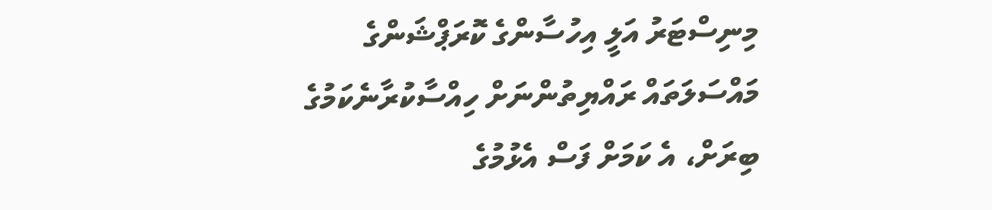މިނިސްޓަރު އަލީ އިހުސާންގެ ކޮރަޕްޝަންގެ މައްސަލަތައް ރައްޔިތުންނަށް ހިއްސާކުރާނެކަމުގެ ބިރަށް، އެ ކަމަށް ފަސް އެޅުމުގެ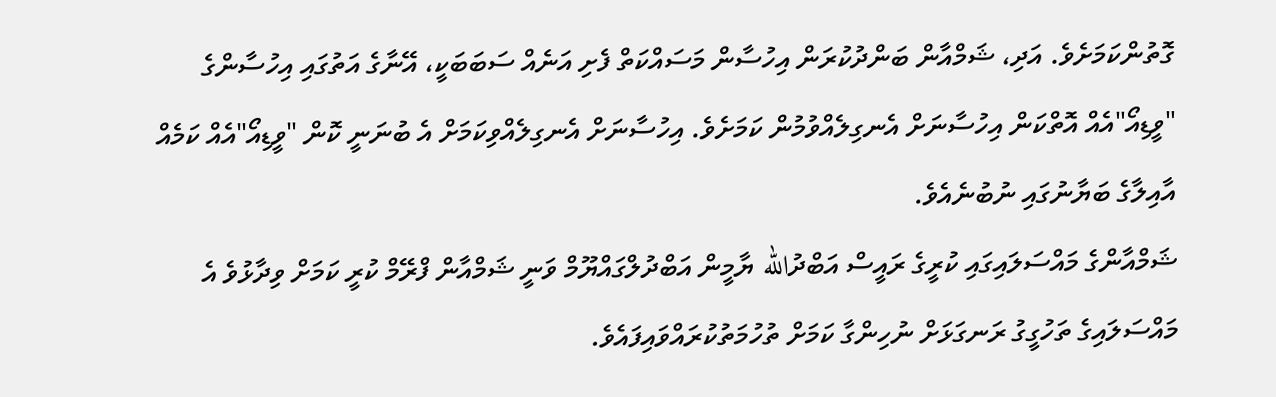ގޮތުންކަމަށެވެ. އަދި، ޝަމްއާން ބަންދުކުރަން އިހުސާން މަސައްކަތް ފެށި އަނެއް ސަބަބަކީ، އޭނާގެ އަތުގައި އިހުސާންގެ "ވީޑިއޯ"އެއް އޮތްކަން އިހުސާނަށް އެނގިލެއްވުމުން ކަމަށެވެ. އިހުސާނަށް އެނގިލެއްވިކަމަށް އެ ބުނަނީ ކޮން "ވީޑިއޯ"އެއް ކަމެއް އާއިލާގެ ބަޔާނުގައި ނުބުނެއެވެ.
ޝަމްއާންގެ މައްސަލައިގައި ކުރީގެ ރައީސް އަބްދުالله ޔާމީން އަބްދުލްގައްޔޫމް ވަނީ ޝަމްއާން ފްރޭމް ކުރީ ކަމަށް ވިދާޅުވެ އެ މައްސަލައިގެ ތަހުގީގު ރަނގަޅަށް ނުހިންގާ ކަމަށް ތުހުމަތުކުރައްވައިފައެވެ.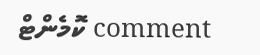comment ކޮމެންޓް